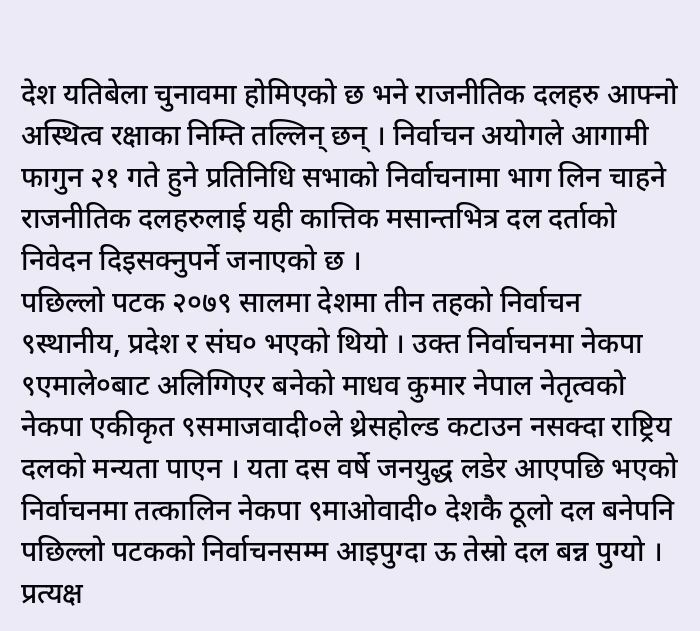देश यतिबेला चुनावमा होमिएको छ भने राजनीतिक दलहरु आफ्नो अस्थित्व रक्षाका निम्ति तल्लिन् छन् । निर्वाचन अयोगले आगामी फागुन २१ गते हुने प्रतिनिधि सभाको निर्वाचनामा भाग लिन चाहने राजनीतिक दलहरुलाई यही कात्तिक मसान्तभित्र दल दर्ताको निवेदन दिइसक्नुपर्ने जनाएको छ ।
पछिल्लो पटक २०७९ सालमा देशमा तीन तहको निर्वाचन ९स्थानीय, प्रदेश र संघ० भएको थियो । उक्त निर्वाचनमा नेकपा ९एमाले०बाट अलिग्गिएर बनेको माधव कुमार नेपाल नेतृत्वको नेकपा एकीकृत ९समाजवादी०ले थ्रेसहोल्ड कटाउन नसक्दा राष्ट्रिय दलको मन्यता पाएन । यता दस वर्षे जनयुद्ध लडेर आएपछि भएको निर्वाचनमा तत्कालिन नेकपा ९माओवादी० देशकै ठूलो दल बनेपनि पछिल्लो पटकको निर्वाचनसम्म आइपुग्दा ऊ तेस्रो दल बन्न पुग्यो । प्रत्यक्ष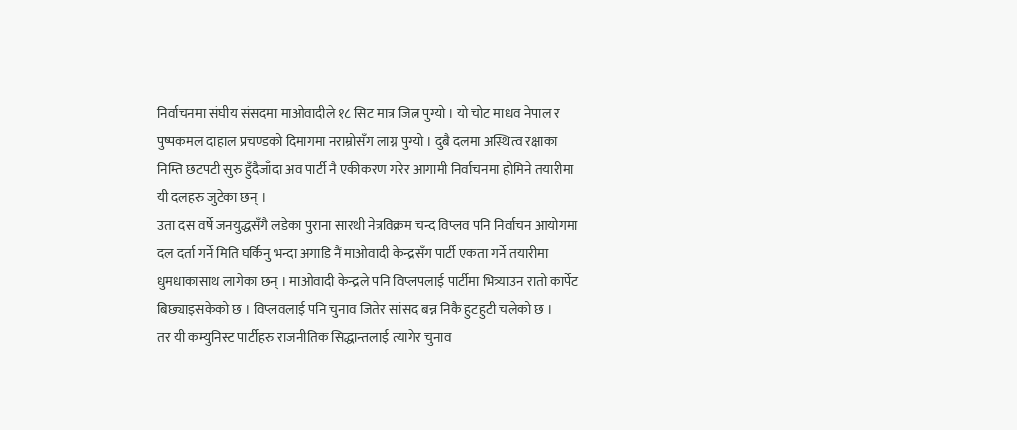निर्वाचनमा संघीय संसदमा माओवादीले १८ सिट मात्र जित्न पुग्यो । यो चोट माधव नेपाल र पुष्पकमल दाहाल प्रचण्डको दिमागमा नराम्रोसँग लाग्न पुग्यो । दुबै दलमा अस्थित्व रक्षाका निम्ति छटपटी सुरु हुँदैजाँदा अव पार्टी नै एकीकरण गरेर आगामी निर्वाचनमा होमिने तयारीमा यी दलहरु जुटेका छन् ।
उता दस वर्षे जनयुद्धसँगै लडेका पुराना सारथी नेत्रविक्रम चन्द विप्लव पनि निर्वाचन आयोगमा दल दर्ता गर्ने मिति घर्किनु भन्दा अगाडि नैं माओवादी केन्द्रसँग पार्टी एकता गर्ने तयारीमा धुमधाकासाथ लागेका छन् । माओवादी केन्द्रले पनि विप्लपलाई पार्टीमा भित्र्याउन रातो कार्पेट बिछ्याइसकेको छ । विप्लवलाई पनि चुनाव जितेर सांसद बन्न निकै हुटहुटी चलेको छ ।
तर यी कम्युनिस्ट पार्टीहरु राजनीतिक सिद्धान्तलाई त्यागेर चुनाव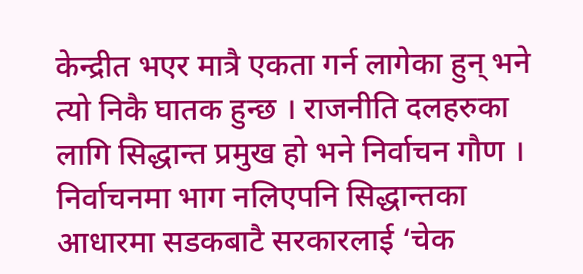केन्द्रीत भएर मात्रै एकता गर्न लागेका हुन् भने त्यो निकै घातक हुन्छ । राजनीति दलहरुका लागि सिद्धान्त प्रमुख हो भने निर्वाचन गौण । निर्वाचनमा भाग नलिएपनि सिद्धान्तका आधारमा सडकबाटै सरकारलाई ‘चेक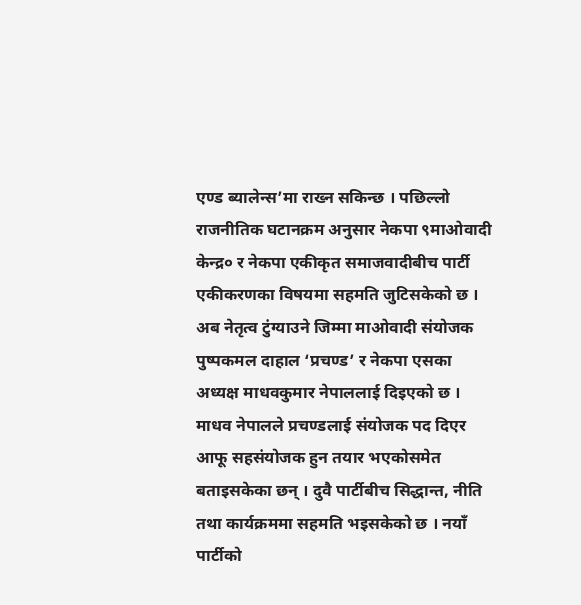एण्ड ब्यालेन्स’मा राख्न सकिन्छ । पछिल्लो राजनीतिक घटानक्रम अनुसार नेकपा ९माओवादी केन्द्र० र नेकपा एकीकृत समाजवादीबीच पार्टी एकीकरणका विषयमा सहमति जुटिसकेको छ । अब नेतृत्व टुंग्याउने जिम्मा माओवादी संयोजक पुष्पकमल दाहाल ‘प्रचण्ड’ र नेकपा एसका अध्यक्ष माधवकुमार नेपाललाई दिइएको छ । माधव नेपालले प्रचण्डलाई संयोजक पद दिएर आफू सहसंयोजक हुन तयार भएकोसमेत बताइसकेका छन् । दुवै पार्टीबीच सिद्धान्त, नीति तथा कार्यक्रममा सहमति भइसकेको छ । नयाँ पार्टीको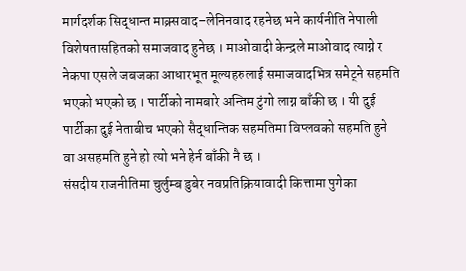मार्गदर्शक सिद्धान्त माक्र्सवाद–लेनिनवाद रहनेछ भने कार्यनीति नेपाली विशेषतासहितको समाजवाद हुनेछ । माओवादी केन्द्रले माओवाद त्याग्ने र नेकपा एसले जबजका आधारभूत मूल्यहरुलाई समाजवादभित्र समेट्ने सहमति भएको भएको छ । पार्टीको नामबारे अन्तिम टुंगो लाग्न बाँकी छ । यी दुई पार्टीका दुई नेताबीच भएको सैद्धान्तिक सहमतिमा विप्लवको सहमति हुने वा असहमति हुने हो त्यो भने हेर्न बाँकी नै छ ।
संसदीय राजनीतिमा चुर्लुम्ब डुबेर नवप्रतिक्रियावादी कित्तामा पुगेका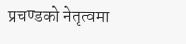प्रचण्डको नेतृत्वमा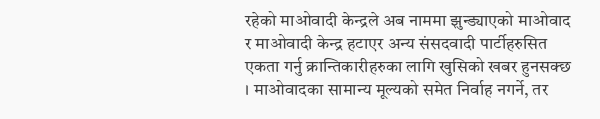रहेको माओवादी केन्द्रले अब नाममा झुन्ड्याएको माओवाद र माओवादी केन्द्र हटाएर अन्य संसदवादी पार्टीहरुसित एकता गर्नु क्रान्तिकारीहरुका लागि खुसिको खबर हुनसक्छ । माओवादका सामान्य मूल्यको समेत निर्वाह नगर्ने, तर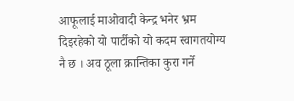आफूलाई माओवादी केन्द्र भनेर भ्रम दिइरहेको यो पार्टीको यो कदम स्वागतयोग्य नै छ । अव ठूला क्रान्तिका कुरा गर्ने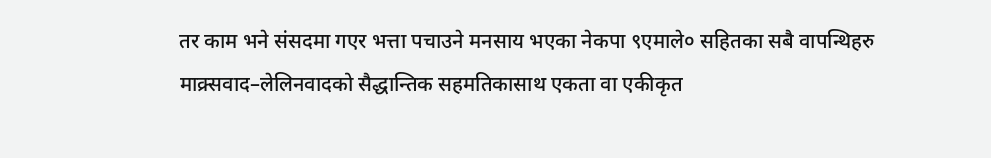तर काम भने संसदमा गएर भत्ता पचाउने मनसाय भएका नेकपा ९एमाले० सहितका सबै वापन्थिहरु माक्र्सवाद–लेलिनवादको सैद्धान्तिक सहमतिकासाथ एकता वा एकीकृत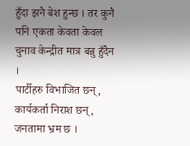हुँदा झनै बेश हुन्छ । तर कुनै पनि एकता केवता केवल चुनाव केन्द्रीत मात्र बन्नु हुँदैन ।
पार्टीहरु विभाजित छन्, कार्यकर्ता निराश छन्, जनतामा भ्रम छ ।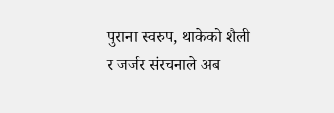पुराना स्वरुप, थाकेको शैली र जर्जर संरचनाले अब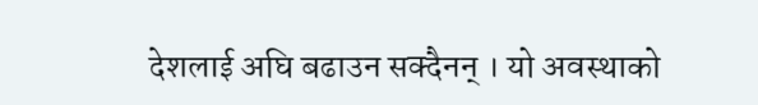देशलाई अघि बढाउन सक्दैनन् । यो अवस्थाको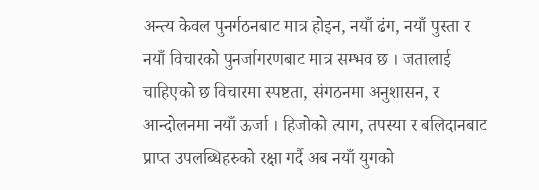अन्त्य केवल पुनर्गठनबाट मात्र होइन, नयाँ ढंग, नयाँ पुस्ता र नयाँ विचारको पुनर्जागरणबाट मात्र सम्भव छ । जतालाई चाहिएको छ विचारमा स्पष्टता, संगठनमा अनुशासन, र आन्दोलनमा नयाँ ऊर्जा । हिजोको त्याग, तपस्या र बलिदानबाट प्राप्त उपलब्धिहरुको रक्षा गर्दै अब नयाँ युगको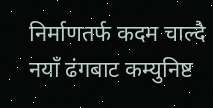निर्माणतर्फ कदम चाल्दै नयाँ ढंगबाट कम्युनिष्ट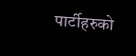पार्टीहरुको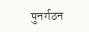पुनर्गठन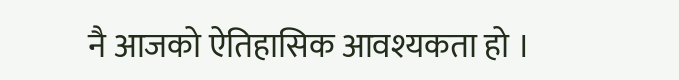नै आजको ऐतिहासिक आवश्यकता हो ।